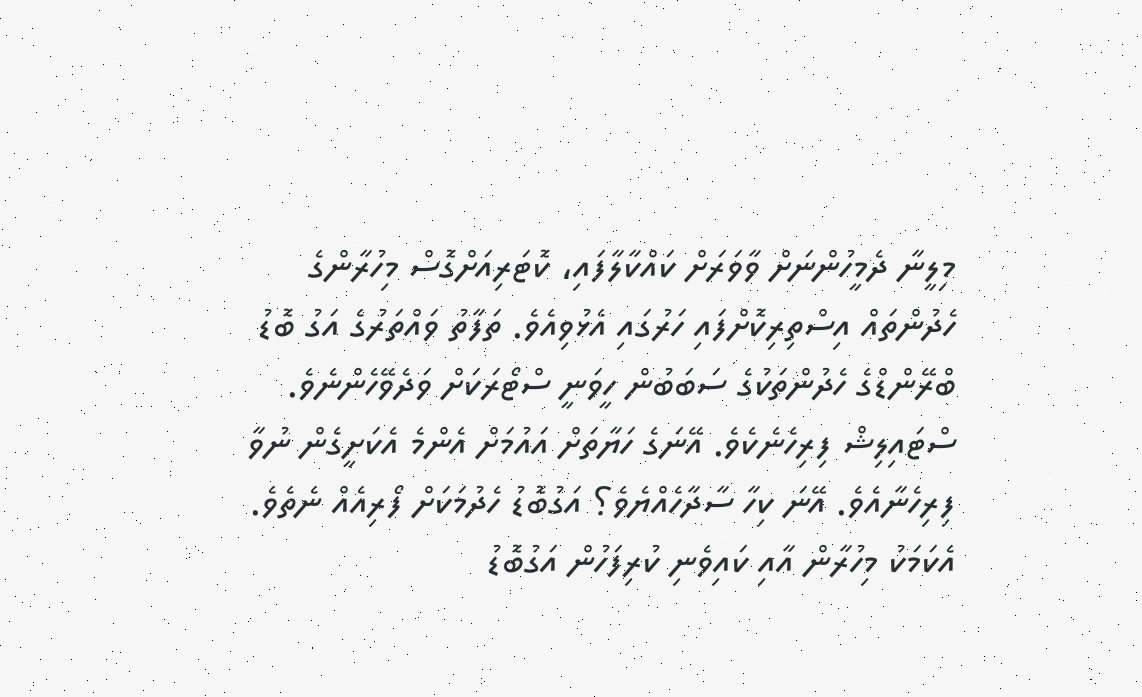މިލީނާ ދެމީހުންނަށް ވާވަރަށް ކައްކާލާފައި، ކޮޓަރިއަށްގޮސް މިހުރާންގެ ހެދުންތައް އިސްތިރިކޮށްފައި ހަރުގައި އެޅުވިއެވެ. ތަފާތު ވައްތަރުގެ އަގު ބޮޑު ބްރޭންޑްގެ ހެދުންތަކުގެ ސަބަބުން ހީވަނީ ސްޓޯރަކަށް ވަދެވޭހެންނެވެ. ސްޓައިލިޝް ފިރިހެނެކެވެ. އޭނަގެ ހަޔާތަށް އައުމަށް އެންމެ އެކަށީގެން ނުވާ ފިރިހެނާއެވެ. އޭނަ ކިހާ ސާދާހެއްޔެވެ؟ އަގުބޮޑު ހެދުމަކަށް ފޯރިއެއް ނެތެވެ. އެކަމަކު މިހުރާން އާއި ކައިވެނި ކުރިފަހުން އަގުބޮޑު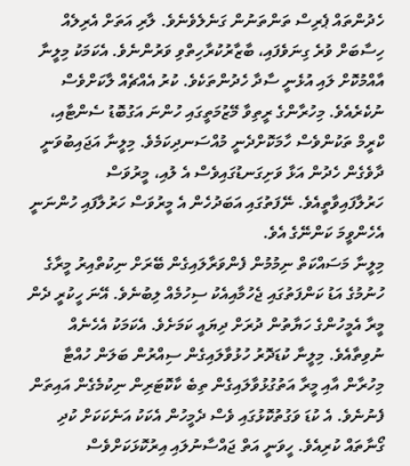ހެދުންތައް ޕެރިސް ތަންތަނުން ގަނެލެވެނެވެ. ލާރި އަތަށް އެރިލެއް ހިސާބަށް ވުރެ ގިނަވެފައި، ބާޒާރުކުރާހިތްވި ވަރުންނެވެ. އެކަމަކު މިލީނާ އާއްމުކޮށް ލައި އުޅެނީ ސާދާ ހެދުންތަކެވެ. ކުރު އެއްޗެއް ލާކަށްވެސް ނުކެރެއެވެ. މިހުރާންގެ ރީތިވާ މޭޒުމަތީގައި ހުންނަ އަގުބޮޑު ސެންޓާއި، ކްރީމް ތަކުންވެސް ހާމަކޮށްދެނީ މުއްސަނދިކަމެވެ. މިލީނާ އަޖައިބުވަނީ ދާވެގެން ހެދުން އަޅާ ވަށިގަނޑުގައިވެސް އެ ލުއި، މީރުވަސް ހަރުލާފައިވާތީއެވެ. ނޭފަތުގައި އަބަދުހެން އެ މީރުވަސް ހަރުލާފައި ހުންނަނީ އެހެންވީމަ ކަންނޭގެ އެވެ.
މިލީނާ މަސައްކަތް ނިމުމުން ފެންވަރާލައިގެން ބޭރަށް ނިކުތްއިރު މީރާގެ ހުނުމުގެ އަޑު ކަންފަތުގައި ޖެހުމާއިއެކު ސިހުމެއް ލިބުނެވެ. އޭނަ ހީކުރީ ދެން މީރާ އެމީހުންގެ ހަޔާތުން ދުރަށް ދިޔައީ ކަމަށެވެ. އެކަމަކު އެހެނެއް ނުވިތާއެވެ. މިލީނާ ކުޑަދޮރު ހުޅުވާލައިގެން ސިއްރުން ބަލަން ހުއްޓާ މިހުރާން އާއި މީރާ އަތުގުޅުވާލައިގެން ތިބެ ކާކޮޓަރިން ނިކުމެގެން އައިތަން ފެނުނެވެ. އެ ކުޑަ ވަގުތުކޮޅުގައި ވެސް ދެމީހުން އެކަކު އަނެކަކަށް ކުދި ގޯނާތައް ކުރިއެވެ. ހީވަނީ އަތް ޖައްސާނުލައި އިރުކޮޅަކަށްވެސް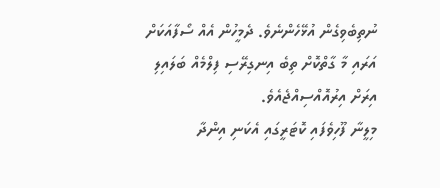ނުތިބެވިގެން އުޅޭހެންނެވެ. ދެމީހުން އެއް ސޯފާއަކަށް އަރައި މާ ގާތްކޮށް ތިބެ އިނގިރޭސި ފިލްމެއް ބަލައިލި އިރަށް އިރުއޮއްސިއްޖެއެވެ.
މިލީނާ ފޫހިވެފައި ކޮޓަރީގައި އެކަނި އިންދާ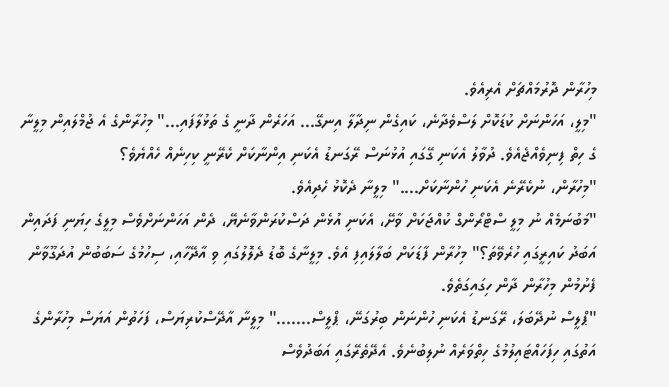މިހުރާން ދޮރުމައްޗަށް އެރިއެވެ.
"މިލީ، އަހަންނަށް ކުޑަކޮށް ލަސްވެދާނެ، ކައިގެން ނިދާލާ އިނގޭ... އަހަރެން ދާނީ ގެ ތަޅުލާފައި..." މިހުރާންގެ އެ ޖުމްލައިން މިލީނާ ގެ ހިތް ފިނިވެއްޖެއެވެ. ދުވާލު އެކަނި ގޭގައި އުޅުނަސް ރޭގަނޑު އެކަނި އިންނާކަށް ކެރޭނީ ކިހިނެއް ހެއްޔެވެ؟
"މިހުރާން، ނުކެރޭނެ އެކަނި ހުންނާކަށް...." މިލީނާ ދެކޮޅު ހެދިއެވެ.
"މަބުނަމެއް ނު މިލީ ސްޓްރޯންގް ކުއްޖަކަށް ވާށޭ، އެކަނި އުޅެން ދަސްކުރަންވާނެޔޭ، ދެން އަހަންނަށްވެސް މިލީގެ ހިޔަނި ފަދައިން އަބަދު ކައިރީގައި ހުރެވޭތަ؟" މިހުރާން ފާޑަކަށް ބަލާލައިފި އެވެ. މިލީނާގެ ބޮޑު ދެލޮލުގައި ވި އާދޭހާއި، ސިހުމުގެ ސަބަބުން އުދަގޫވާން ފެށުމުން މިހުރާން ދާން ހިގައިގަތެވެ.
"ޕްލީސް ނުދޭބަލަ، ރޭގަނޑު އެކަނި ހުންނަން ބިރުގަނޭ، ޕްލީސް......." މިލީނާ އާދޭސްކުރިޔަސް، ފަހަތުން އަޔަސް މިހުރާންގެ އަތުގައި ހިފަހައްޓައިލުމުގެ ހިތްވަރެއް ނުލިބުނެވެ. އެދޭތެރޭގައި އަބަދުވެސް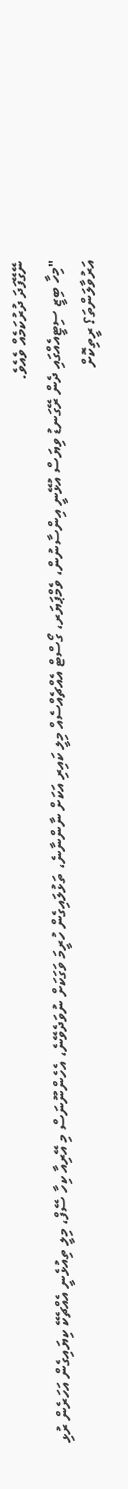ނޭގޭފަދަ ދުރުކަމެއް ވެއެވެ.
"މިހާ ބިޒީ ސިޓީއެއްގައި ދެން ރޭގަނޑު ވިޔަސް އުޅޭނީ އިންސާނުން، ވެމްޕަޔަރ، ގޯސްޓް އެއްޗެއްސެއް މިލީ ކައިރި އަކަށް ނާންނާނެ، ތަޅުލައިގެން ހުރީމަ ވަގަކަށް ނުވަދެވޭނެ، އެހެންނޫނަސް މި އޭރިއާ ކިހާ ސޭފް، މިލީ ތިއުޅެނީ އެއްޗެކޭ ކިޔައިގެން އަހަރެން ރުޅި އަރުވާލަންތަ؟ ރީތިކޮށް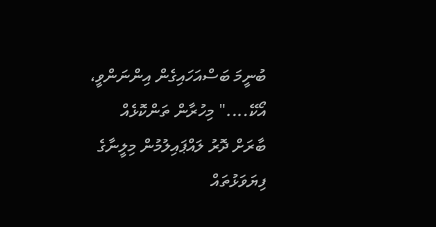ބުނީމަ ބަސްއަހައިގެން އިންނަންވީ، އޯކޭ...." މިހުރާން ތަންކޮޅެއް ބާރަށް ދޮރު ލައްޕައިލުމުން މިލީނާގެ ފިޔަވަޅުތައް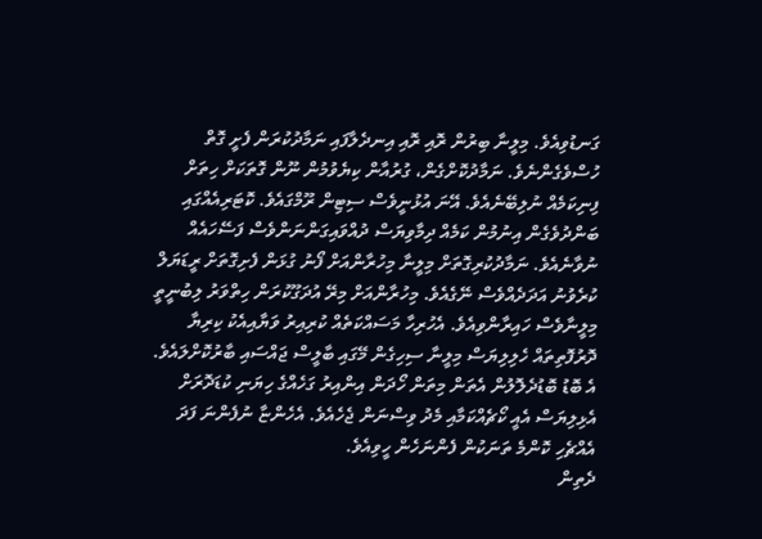ގަނޑުވިއެވެ. މިލީނާ ބިރުން ރޮއި ރޮއި އިނދެލާފައި ނަމާދުކުރަން ފެށީ ގޮތް ހުސްވެގެންނެވެ. ނަމާދުކޮށްގެން، ގުރުއާން ކިޔެވުމުން ނޫން ގޮތަކަށް ހިތަށް ފިނިކަމެއް ނުލިބޭނެއެވެ. އޭނަ އުޅުނީވެސް ސިޓިން ރޫމްގައެވެ. ކޮޓަރިއެއްގައި ބަންދުވެގެން އިނުމުން ކަމެއް ދިމާވިޔަސް ދުއްވައިގަންނަންވެސް ފަސޭހައެއް ނުވާނެއެވެ. ނަމާދުކުރިގޮތަށް މިލީނާ މިހުރާންއަށް ފޯނު ގުޅަން ފެށިގޮތަށް ރީޑަޔަލް ކުރެވުނު އަދަދެއްވެސް ނޭގެއެވެ. މިހުރާންއަށް މިރޭ އުދަގޫކުރަން ހިތްވަރު ލިބުނީތީ މިލީނާވެސް ހައިރާންވިއެވެ. އެހުރިހާ މަސައްކަތެއް ކުރިއިރު ވަޔާއިއެކު ކިރިޔާ ދޮރުފޮތިތައް ހެލިލިޔަސް މިލީނާ ސިހިގެން މޭގައި ބާލީސް ޖައްސައި ބާރުކޮށްލައެވެ. އެ ބޮޑު ބޮޑުދެލޮލުން އެތަން މިތަން ހޯދަން އިންއިރު ގަހެއްގެ ހިޔަނި ކުޑަދޮރަށް އެޅިލިޔަސް އެއީ ކޯޗެއްކަމާއި މެދު ވިސްނަން ޖެހެއެވެ. އެހެންޏާ ނުފެންނަ ފަދަ އެއްޗެހި ކޮންމެ ތަނަކުން ފެންނަހެން ހީވިއެވެ.
ދެތިން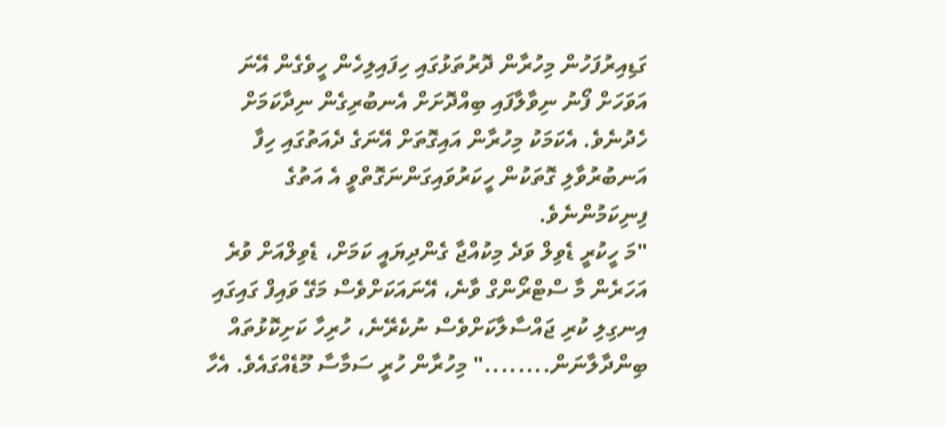ގަޑިއިރުފަހުން މިހުރާން ދޮރުތަޅުގައި ހިފައިލިހެން ހީވެގެން އޭނަ އަވަހަށް ފޯނު ނިވާލާފައި ބިއްދޮށަށް އެނބުރިގެން ނިދާކަމަށް ހެދުނެވެ. އެކަމަކު މިހުރާން އައިގޮތަށް އޭނަގެ ދެއަތުގައި ހިފާ އަނބުރުވާލި ގޮތަކުން ހީކަރުވައިގަންނަގޮތްވީ އެ އަތުގެ ފިނިކަމުންނެވެ.
"މަ ހީކުރީ ޑެވިލް ވަދެ މިކުއްޖާ ގެންދިޔައީ ކަމަށް، ޑެވިލްއަށް ވުރެ އަހަރެން މާ ސްޓްރޯންގް ވާނެ، އޭނައަކަށްވެސް މަގޭ ވައިފް ގައިގައި އިނގިލި ކުރި ޖައްސާލާކަށްވެސް ނުކެރޭނެ، ހުރިހާ ކަށިކޮޅުތައް ބިންދާލާނަން........" މިހުރާން ހުރީ ސަމާސާ މޫޑެއްގައެވެ. އެހާ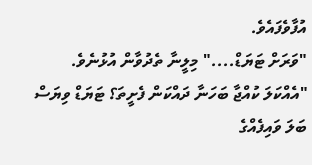އުފާވެފައެވެ.
"ވަރަށް ޓަޔަޑް...." މިލީނާ ތެދުވާން އުޅުނެވެ.
"އެއްކަލަ ކުއްޖާ ބަހަނާ ދައްކަން ފެށީތަ؟ ޓަޔަޑް ވިޔަސް ބަލަ ވައިފެއްގެ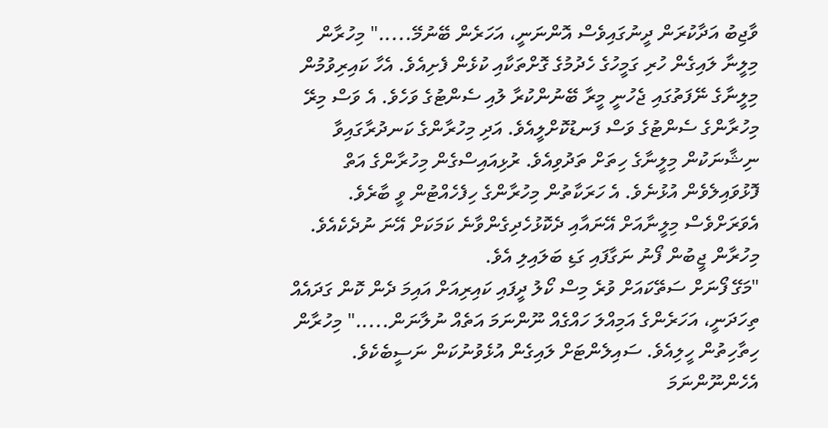ވާޖިބު އަދާކުރަން ދީނުގައިވެސް އޮންނަނީ، އަހަރެން ބޭނުމޭ....." މިހުރާން މިލީނާ ލައިގެން ހުރި ގަމީހުގެ ހެދުމުގެ ގޮށްތަކާއި ކުޅެން ފެށިއެވެ. އެހާ ކައިރިވުމުން މިލީނާގެ ނޭފަތުގައި ޖެހުނީ މީރާ ބޭނުންކުރާ ލުއި ސެންޓުގެ ވަހެވެ. އެ ވަސް މިރޭ މިހުރާންގެ ސެންޓުގެ ވަސް ފަނޑުކޮށްލީއެވެ. އަދި މިހުރާންގެ ކަނދުރާގައިވާ ނިޝާނަކުން މިލީނާގެ ހިތަށް ތަދުވިއެވެ. ރުޅިއައިސްގެން މިހުރާންގެ އަތް ފޮޅުވައިލެވެން އުޅުނެވެ. އެ ހަރަކާތުން މިހުރާންގެ ހިފެހެއްޓުން ވީ ބާރެވެ. އެވަރަށްވެސް މިލީނާއަށް އޭނައާއި ދެކޮޅުހެދިގެންވާނެ ކަމަކަށް އޭނަ ނުދެކެއެވެ. މިހުރާން ޖީބުން ފޯނު ނަގާފައި ގަޑި ބަލައިލި އެވެ.
"މަގޭ ފޯނަށް ސަތޭކައަށް ވުރެ މިސް ކޯލު ދީފައި ކައިރިއަށް އައިމަ ދެން ކޮން ގަދައެއް ތިހަދަނީ، އަހަރެންގެ އަމިއްލަ ހައްގެއް ނޫންނަމަ އަތެއް ނުލާނަން....." މިހުރާން ހިތާހިތުން ހީލިއެވެ. ސައިލެންޓަށް ލައިގެން އުޅެވުނުކަން ނަސީބެކެވެ. އެހެންނޫންނަމަ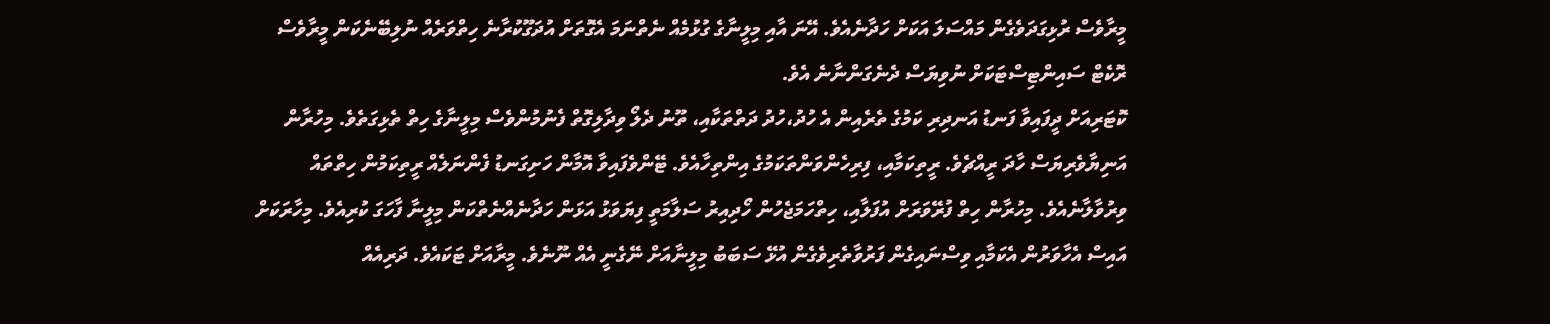މީރާވެސް ރުޅިގަދަވެގެން މައްސަލަ އަކަށް ހަދާނެއެވެ. އޭނަ އާއި މިލީނާގެ ގުޅުމެއް ނެތްނަމަ އެގޮތަށް އުދަގޫކުރާނެ ހިތްވަރެއް ނުލިބޭނެކަން މީރާވެސް ރޮކެޓް ސައިންޓިސްޓަކަށް ނުވިޔަސް ދެނެގަންނާނެ އެވެ.
ކޮޓަރިއަށް ދީފައިވާ ފަނޑު އަނދިރި ކަމުގެ ތެރެއިން އެ ހުދު،ހުދު ދަތްތަކާއި، ތޫނު ދެލޯ ވިދާލިގޮތް ފެނުމުންވެސް މިލީނާގެ ހިތް ތެޅިގަތެވެ. މިހުރާން އަނިޔާވެރިޔަސް ހާދަ ރީއްޗެވެ. ރީތިކަމާއި، ފިރިހެންވަންތަކަމުގެ އިންތިހާއެވެ. ޓޭންވެފައިވާ އޮމާން ހަށިގަނޑު ފެންނަލެއް ރީތިކަމުން ހިތްތައް ވިރުވާލާނެއެވެ. މިހުރާން ހިތް ފުރޭވަރަށް އުފަލާއި، ހިތްހަމަޖެހުން ހޯދިއިރު ސަލާމަތީ ފިޔަވަޅު އަޅަން ހަދާނެއްނެތްކަން މިލީނާ ފާހަގަ ކުރިއެވެ. މިހާރަކަށް އައިސް އެހާވަރުން އެކަމާއި ވިސްނައިގެން ފަރުވާތެރިވެގެން އުޅޭ ސަބަބު މިލީނާއަށް ނޭގެނީ އެއް ނޫނެވެ. މީރާއަށް ޓަކައެވެ. ދަރިއެއް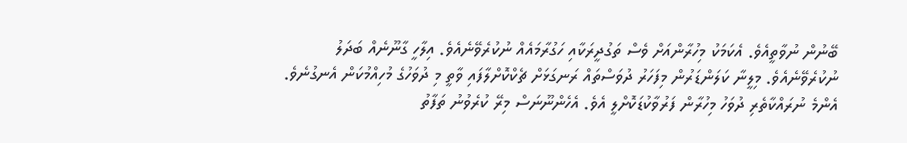ބޭނުން ނުވާތީއެވެ. އެކަމަކު މިހުރާންއަށް ވެސް ތަގުދީރަކާއި ހަގުރާމައެއް ނުކުރެވޭނެއެވެ. އިލާހީ ގާނޫނެއް ބަދަލު ނުކުރެވޭނެއެވެ. މިލީނާ ކަލަންޑަރުން މިފަހަރު ދުވަސްތައް ރަނގަޅަށް ޗެކްކޮށްލާފައި ވާތީ މި ދުވަހުގެ މުހިއްމުކަން އެނގުނެވެ. އެންމެ ނުރައްކާތެރި ދުވަހު މިހުރާން ފަރުވާކުޑަކޮށްލީ އެވެ. އެހެންނޫނަސް މިރޭ ކުރެވުނު ތަފާތު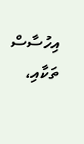އިހުސާސް ތަކާއި،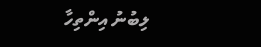ލިބުނު އިންތިހާ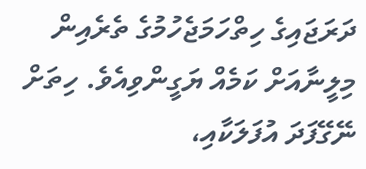ދަރަޖައިގެ ހިތްހަމަޖެހުމުގެ ތެރެއިން މިލީނާއަށް ކަމެއް ޔަގީންވިއެވެ. ހިތަށް ނޭގޭފަދަ އުފަލަކާއި،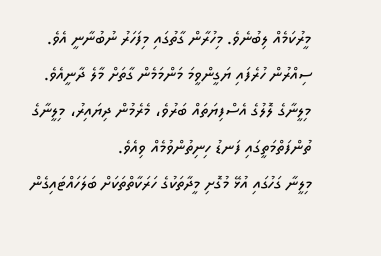މީރުކަމެއް ލިބުނެވެ. މިހުރާން ގާތުގައި މިފަހަރު ނުބުނާނީ އެވެ. ސިއްރުން ހުރެފައި ޔަގީންވީމަ މަންމަމެން ގާތަށް މާލެ ދާނީއެވެ.
މިލީނާގެ ލޮލުގެ އެސްފިޔަތައް ބަރުވެ، މެރެމުން ދިޔައިރު، މިލީނާގެ ތުންފަތްމަތީގައި ފަނޑު ހިނިތުންވުމެއް ވިއެވެ.
މިލީނާ ގަހުގައި އުޅޭ މުގޮށި މީދާތަކުގެ ހަރަކާތްތަކަށް ބަލަހައްޓައިގެން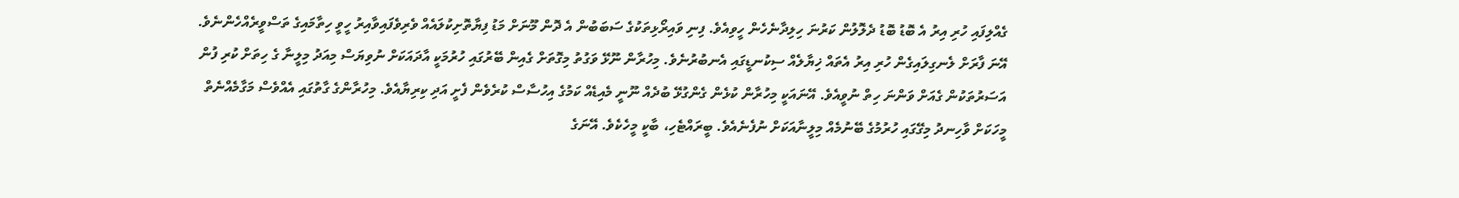ގެއްލިފައި ހުރި އިރު އެ ބޮޑު ބޮޑު ދެލޮލުން ކަރުނަ ހިލިދާނެހެން ހީވިއެވެ. ފިނި ވައިރޯޅިތަކުގެ ސަބަބުން އެ ދޮން މޫނަށް މަޑު ފިޔާތޮށިކުލައެއް ވެރިވެފައިވާއިރު ހީވީ ހިތާމައިގެ ތަސްވީރެއްހެންނެވެ. އޭނަ ފާރަށް ލެނގިލައިގެން ހުރި އިރު އެތައް ޚިޔާލެއް ސިކުނޑީގައި އެނބުރުނެވެ. މިހުރާން ނޫޅޭ ވަގުތު މިގޮތަށް ގެއިން ބޭރުގައި ހުރުމަކީ އާދައަކަށް ނުވިޔަސް މިއަދު މިލީނާ ގެ ހިތަށް ކުރި ފުން އަސަރުތަކުން ގެއަށް ވަންނަ ހިތް ނުވީއެވެ. އޭނައަކީ މިހުރާން ކުޅެން ގެންގުޅޭ ބުދެއް ނޫނީ މެއިޑެއް ކަމުގެ އިހުސާސް ކުރެވެން ފެށީ އަދި ކިރިޔާއެވެ. މިހުރާންގެ ގާތުގައި އެއްވެސް މަގާމެއްނެތް މީހަކަށް ވާހިނދު މިގޭގައި ހުރުމުގެ ބޭނުމެއް މިލީނާއަކަށް ނުފެނެއެވެ. ބީރައްޓެހި، ބާކީ މީހެކެވެ. އޭނަގެ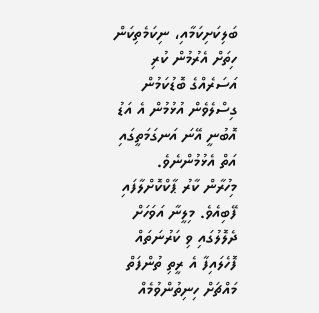ބަލިކަށިކަމާއި، ނިކަމެތިކަން ހިތަށް އެރުމުން ކުރި އަސަރެއްގެ ބޮޑުކަމުން ގިސްލެވެން އުޅުމުން އެ އަޑު އޮބުނީ އޭނަ އަނގަމަތީގައި އަތް އެޅުމުންނެވެ.
މިހުރާން ކާރު ޕާކްކޮށްލާފައި ފޭބިއެވެ. މިލީނާ އަވަހަށް ދެލޮލުގައި ވި ކަރުނަތައް ފޮހެލައިފާ އެ ރީތި ތުންފަތް މައްޗަށް ހިނިތުންވުމެއް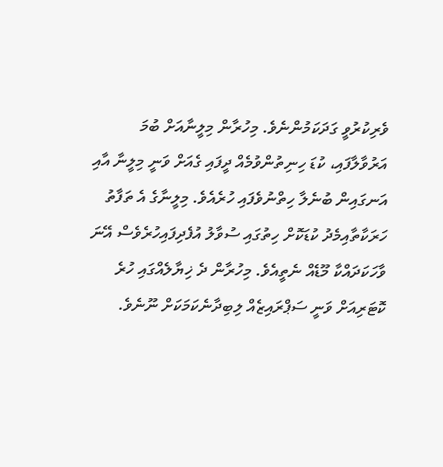ވެރިކުރުވީ ގަދަކަމުންނެވެ. މިހުރާން މިލީނާއަށް ބުމަ އަރުވާލާފައި، ކުޑަ ހިނިތުންވުމެއް ދީފައި ގެއަށް ވަނީ މިލީނާ އާއި އަނގައިން ބުނެލާ ހިތްނުވެފައި ހުރެއެވެ. މިލީނާގެ އެ ތަފާތު ހަރަކާތާއިމެދު ކުޑަކޮށް ހިތުގައި ސުވާލު އުފެދިފައިހުރެވެސް އޭނަ ވާހަކަދައްކާ މޫޑެއް ނެތީއެވެ. މިހުރާން ދެ ޚިޔާލެއްގައި ހުރެ ކޮޓަރިއަށް ވަނީ ސަޕްރައިޒެއް ލިބިދާނެކަމަކަށް ނޫނެވެ.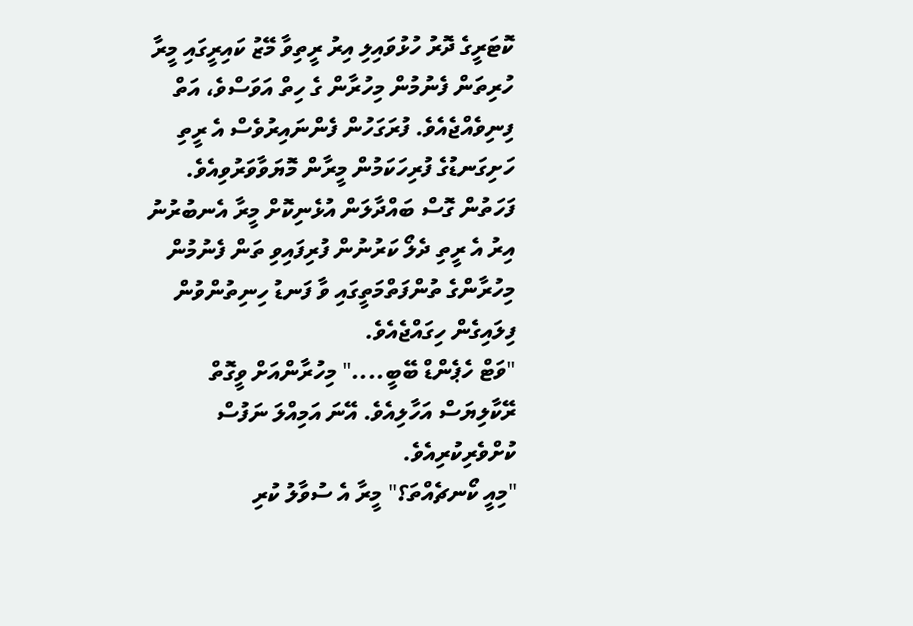ކޮޓަރީގެ ދޮރު ހުޅުވައިލި އިރު ރީތިވާ މޭޒު ކައިރީގައި މީރާ ހުރިތަން ފެނުމުން މިހުރާން ގެ ހިތް އަވަސްވެ، އަތް ފިނިވެއްޖެއެވެ. ފުރަގަހުން ފެންނައިރުވެސް އެ ރީތި ހަށިގަނޑުގެ ފުރިހަކަމުން މީރާން މޮޔަވާވަރުވިއެވެ. ފަހަތުން ގޮސް ބައްދާލަން އުޅެނިކޮށް މީރާ އެނބުރުނު އިރު އެ ރީތި ދެލޯ ކަރުނުން ފުރިފައިވި ތަން ފެނުމުން މިހުރާންގެ ތުންފަތްމަތީގައި ވާ ފަނޑު ހިނިތުންވުން ފިލައިގެން ހިގައްޖެއެވެ.
"ވަޓް ހެޕެންޑް ބޭބީ...." މިހުރާންއަށް ވީގޮތް ރޭކާލިޔަސް އަހާލިއެވެ. އޭނަ އަމިއްލަ ނަފުސް ކުށްވެރިކުރިއެވެ.
"މިއީ ކޯނޗެއްތަ؟" މީރާ އެ ސުވާލު ކުރި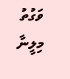ވަގުތު މިލީނާ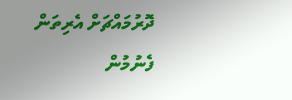ދޮރުމައްޗަށް އެރިތަން ފެނުމުން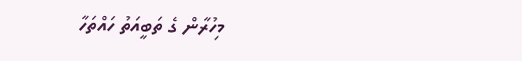މިހުރާން ގެ ތަބީއަތު ހައްތަހާ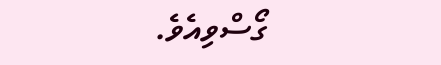ގޯސްވިއެވެ.